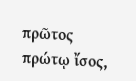πρῶτος πρώτῳ ἴσος,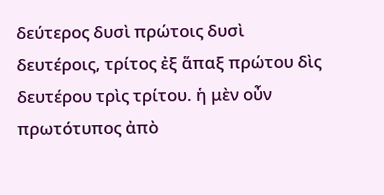δεύτερος δυσὶ πρώτοις δυσὶ δευτέροις, τρίτος ἐξ ἅπαξ πρώτου δὶς δευτέρου τρὶς τρίτου. ἡ μὲν οὖν πρωτότυπος ἀπὸ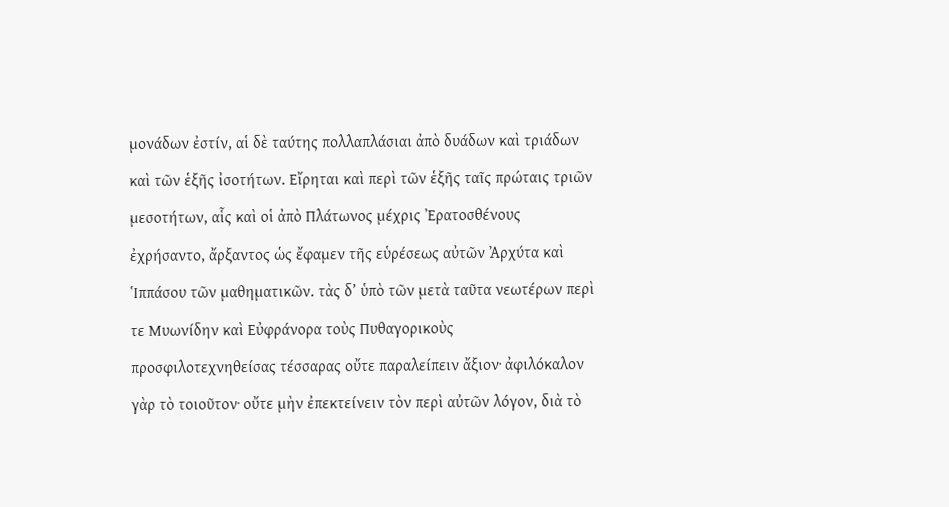μονάδων ἐστίν, αἱ δὲ ταύτης πολλαπλάσιαι ἀπὸ δυάδων καὶ τριάδων καὶ τῶν ἑξῆς ἰσοτήτων. Εἴρηται καὶ περὶ τῶν ἑξῆς ταῖς πρώταις τριῶν μεσοτήτων, αἷς καὶ οἱ ἀπὸ Πλάτωνος μέχρις Ἐρατοσθένους ἐχρήσαντο, ἄρξαντος ὡς ἔφαμεν τῆς εὑρέσεως αὐτῶν Ἀρχύτα καὶ Ἱππάσου τῶν μαθηματικῶν. τὰς δ’ ὑπὸ τῶν μετὰ ταῦτα νεωτέρων περὶ τε Μυωνίδην καὶ Εὐφράνορα τοὺς Πυθαγορικοὺς προσφιλοτεχνηθείσας τέσσαρας οὔτε παραλείπειν ἄξιον· ἀφιλόκαλον γὰρ τὸ τοιοῦτον· οὔτε μὴν ἐπεκτείνειν τὸν περὶ αὐτῶν λόγον, διὰ τὸ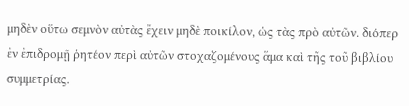μηδὲν οὕτω σεμνὸν αὐτὰς ἔχειν μηδὲ ποικίλον, ὡς τὰς πρὸ αὐτῶν. διόπερ ἐν ἐπιδρομῇ ῥητέον περὶ αὐτῶν στοχαζομένους ἅμα καὶ τῆς τοῦ βιβλίου συμμετρίας.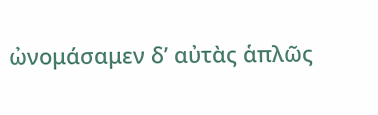ὠνομάσαμεν δ’ αὐτὰς ἁπλῶς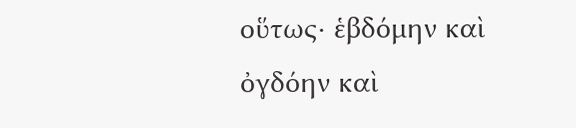οὕτως· ἑβδόμην καὶ ὀγδόην καὶ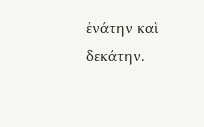ἐνάτην καὶ δεκάτην.